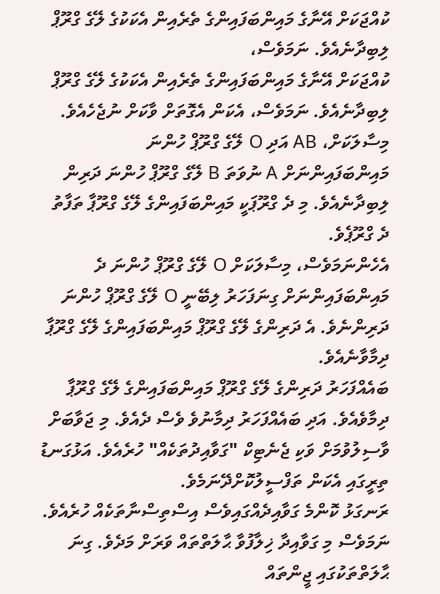ކުއްޖަކަށް އޭނާގެ މައިންބަފައިންގެ ތެރެއިން އެކަކުގެ ލޭގެ ގްރޫޕް ލިބިދާނެއެވެ. ނަމަވެސް،
ކުއްޖަކަށް އޭނާގެ މައިންބަފައިންގެ ތެރެއިން އެކަކުގެ ލޭގެ ގްރޫޕް ލިބިދާނެއެވެ. ނަމަވެސް، އެކަން އެގޮތަށް ވާކަށް ނުޖެހެއެވެ. މިސާލަކަށް، AB އަދި O ލޭގެ ގްރޫޕް ހުންނަ މައިންބަފައިންނަށް A ނުވަތަ B ލޭގެ ގްރޫޕް ހުންނަ ދަރިން ލިބިދާނެއެވެ. މި ދެ ގްރޫޕަކީ މައިންބަފައިންގެ ލޭގެ ގްރޫޕާ ތަފާތު ދެ ގްރޫޕެވެ.
އެހެންނަމަވެސް، މިސާލަކަށް O ލޭގެ ގްރޫޕް ހުންނަ ދެ މައިންބަފައިންނަށް ގިނަފަހަރު ލިބޭނީ O ލޭގެ ގްރޫޕް ހުންނަ ދަރިންނެވެ. އެ ދަރިންގެ ލޭގެ ގްރޫޕް މައިންބަފައިންގެ ލޭގެ ގްރޫޕާ ދިމާވާނެއެވެ.
ބައެއްފަހަރު ދަރިންގެ ލޭގެ ގްރޫޕް މައިންބަފައިންގެ ލޭގެ ގްރޫޕާ ދިމާވެއެވެ. އަދި ބައެއްފަހަރު ދިމާނުވެ ވެސް ދެއެވެ. މި ޖަވާބަށް ވާސިލުވުމަށް ވަކި ޖެނެޓިކް "ގަވާއިދުތަކެއް" ހުރެއެވެ. އަޅުގަނޑު ތިރީގައި އެކަން ތަފްސީލުކޮށްދޭނަމެވެ.
ރަނގަޅު ކޮންމެ ގަވާއިދެއްގައިވެސް އިސްތިސްނާތަކެއް ހުރެއެވެ. ނަމަވެސް މި ގަވާއިދާ ޚިލާފުވާ ޙާލަތްތައް ވަރަށް މަދެވެ. ގިނަ ޙާލަތްތަކުގައި ޖީންތައް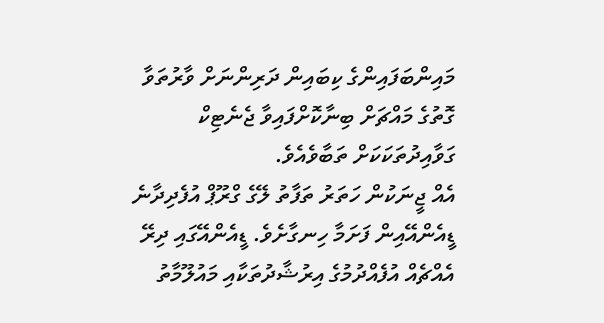މައިންބަފައިންގެ ކިބައިން ދަރިންނަށް ވާރުތަވާ ގޮތުގެ މައްޗަށް ބިނާކޮށްފައިވާ ޖެނެޓިކް ގަވާއިދުތަކަކަށް ތަބާވެއެވެ.
އެއް ޖީނަކުން ހަތަރު ތަފާތު ލޭގެ ގްރޫޕް އުފެދިދާނެ
ޑީއެންއޭއިން ފަށަމާ ހިނގާށެވެ. ޑީއެންއޭގައި ދިރޭ އެއްޗެއް އުފެއްދުމުގެ އިރުޝާދުތަކާއި މައުލޫމާތު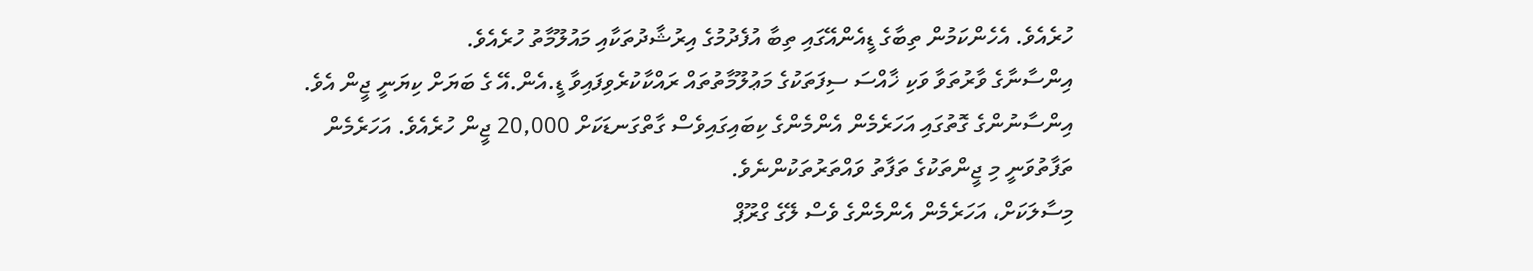ހުރެއެވެ. އެހެންކަމުން ތިބާގެ ޑީއެންއޭގައި ތިބާ އުފެދުމުގެ އިރުޝާދުތަކާއި މައުލޫމާތު ހުރެއެވެ.
އިންސާނާގެ ވާރުތަވާ ވަކި ޚާއްސަ ސިފަތަކުގެ މަޢުލޫމާތުތައް ރައްކާކުރެވިފައިވާ ޑީ.އެން.އޭ ގެ ބަޔަށް ކިޔަނީ ޖީން އެވެ. އިންސާނުންގެ ގޮތުގައި އަހަރެމެން އެންމެންގެ ކިބައިގައިވެސް ގާތްގަނޑަކަށް 20,000 ޖީން ހުރެއެވެ. އަހަރެމެން ތަފާތުވަނީ މި ޖީންތަކުގެ ތަފާތު ވައްތަރުތަކުންނެވެ.
މިސާލަކަށް، އަހަރެމެން އެންމެންގެ ވެސް ލޭގެ ގްރޫޕް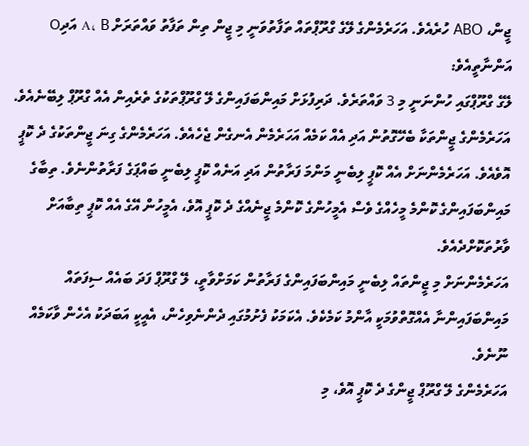ޖީން، ABO ހުރެއެވެ. އަހަރެމެންގެ ލޭގެ ގްރޫޕްތައް ތަފާތުވަނީ މި ޖީން ތިން ތަފާތު ވައްތަރަށް A، B އަދިO އަންނާތީއެވެ:
ލޭގެ ގްރޫޕްގައި ހުންނަނީ މި 3 ވައްތަރެވެ. ދަރިފުޅަށް މައިންބަފައިންގެ ލޭ ގްރޫޕްތަކުގެ ތެރެއިން އެއް ގްރޫޕް ލިބޭނެއެވެ.
އަހަރެމެންގެ ޖީންތަކާ ބެހޭގޮތުން އަދި އެއް ކަމެއް އަހަރެމެން އެނގެން ޖެހެއެވެ. އަހަރެމެންގެ ގިނަ ޖީންތަކުގެ ދެ ކޮޕީ އޮވެއެވެ. އަހަރެމެންނަށް އެއް ކޮޕީ ލިބެނީ މަންމަ ފަރާތުން އަދި އަނެއް ކޮޕީ ލިބެނީ ބައްޕަގެ ފަރާތުންނެވެ. ތިބާގެ މައިންބަފައިންގެ ކޮންމެ މީހެއްގެ ވެސް އެމީހުންގެ ކޮންމެ ޖީނެއްގެ ދެ ކޮޕީ އޮވެ، އެމީހުން އޭގެ އެއް ކޮޕީ ތިބާއަށް ވާރުތަކޮށްދެއެވެ.
އަހަރެމެންނަށް މި ޖީންތައް ލިބެނީ މައިންބަފައިންގެ ފަރާތުން ކަމަށްވާތީ، ލޭ ގްރޫޕް ފަދަ ބައެއް ސިފަތައް މައިންބަފައިންނާ އެއްގޮތްވުމަކީ އާންމު ކަމެކެވެ. އެކަމަކު ފެށުމުގައި ދެންނެވިހެން، އެއީކީ އަބަދަކު އެހެން ވާކަމެއް ނޫނެވެ.
އަހަރެމެންގެ ލޭ ގްރޫޕް ޖީންގެ ދެ ކޮޕީ އޮވެ، މި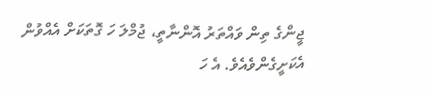ޖީންގެ ތިން ވައްތަރު އޮންނާތީ، ޖުމްލަ ހަ ގޮތަކަށް އެއްވުން އެކަށީގެންވެއެވެ. އެ ހަ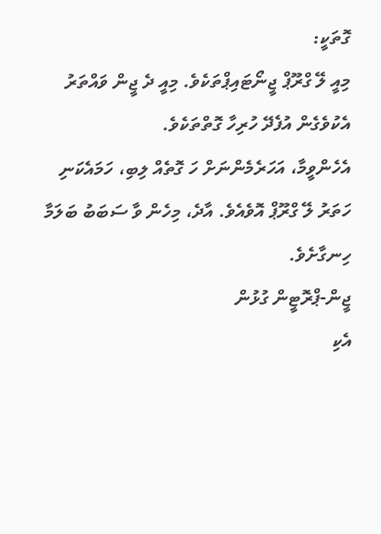ގޮތަކީ:
މިއީ ލޭ ގްރޫޕް ޖީނޯޓައިޕްތަކެވެ. މިއީ ދެ ޖީން ވައްތަރު އެކުވެގެން އުފެދޭ ހުރިހާ ގޮތްތަކެވެ.
އެހެންވީމާ، އަހަރެމެންނަށް ހަ ގޮތެއް ލިބި، ހަމައެކަނި ހަތަރު ލޭ ގްރޫޕް އޮވެއެވެ. އާދެ، މިހެން ވާ ސަބަބު ބަލަމާ ހިނގާށެވެ.
ޖީން-ޕްރޮޓީން ގުޅުން
އެކި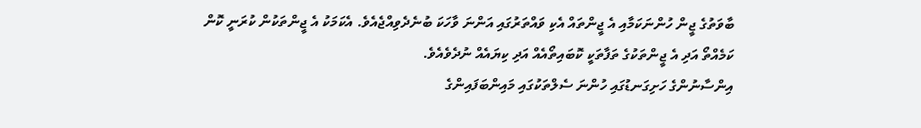ބާވަތުގެ ޖީން ހުންނަކަމާއި އެ ޖީންތައް އެކި ވައްތަރުގައި އަންނަ ވާހަކަ ބުނެދެވިއްޖެއެވެ. އެކަމަކު އެ ޖީންތަކުން ކުރަނީ ކޮން ކަމެއްތޯ އަދި އެ ޖީންތަކުގެ ތަފާތަކީ ކޮބައިތޯއެއް އަދި ކިޔައެއް ނުދެވެއެވެ.
އިންސާނުންގެ ހަށިގަނޑުގައި ހުންނަ ސެލްތަކުގައި މައިންބަފައިންގެ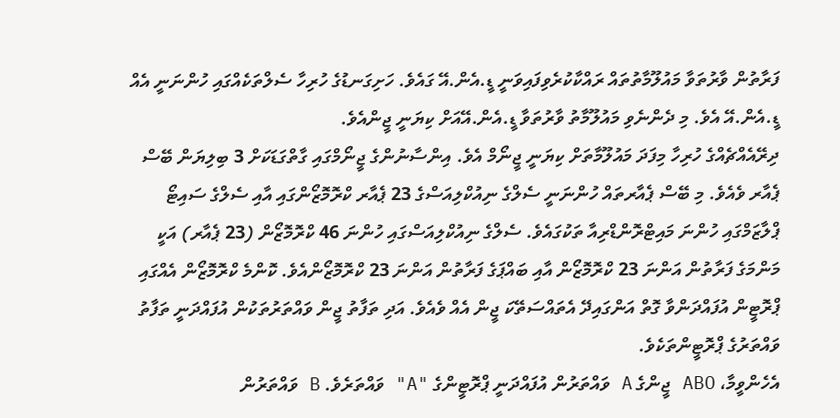ފަރާތުން ވާރުތަވާ މައުލޫމާތުތައް ރައްކާކުރެވިފައިވަނީ ޑީ.އެން.އޭ ގައެވެ. ހަށިގަނޑުގެ ހުރިހާ ސެލްތަކެއްގައި ހުންނަނީ އެއް ޑީ.އެން.އޭ އެވެ. މި ދެންނެވި މައުލޫމާތު ވާރުތަވާ ޑީ.އެން.އޭއަށް ކިޔަނީ ޖީންއެވެ.
ދިރޭއެއްޗެއްގެ ހުރިހާ މިފަދަ މައުލޫމާތަށް ކިޔަނީ ޖީނޯމް އެވެ. އިންސާނުންގެ ޖީނޯމްގައި ގާތްގަޑަކަށް 3 ބިލިޔަން ބޭސް ޕެއާރ ވެއެވެ. މި ބޭސް ޕެއާރތައް ހުންނަނީ ސެލްގެ ނިއުކްލިއަސްގެ 23 ޕެއާރ ކްރޮމޮޒޯންގައި އާއި ސެލްގެ ސައިޓޯ ޕްލާޒަމްގައި ހުންނަ މައިޓްރޮންޑްރިއާ ތަކުގައެވެ. ސެލްގެ ނިއުކްލިއަސްގައި ހުންނަ 46 ކްރޮމޮޒޯން (23 ޕެއާރ) އަކީ މަންމަގެ ފަރާތުން އަންނަ 23 ކްރޮމޮޒޯން އާއި ބައްޕަގެ ފަރާތުން އަންނަ 23 ކްރޮމޮޒޯންއެވެ. ކޮންމެ ކްރޮމޮޒޯން އެއްގައި ޕްރޮޓީން އުފައްދަންވާ ގޮތް އަންގައިދޭ އެތައްސަތޭކަ ޖީން އެއް ވެއެވެ. އަދި ތަފާތު ޖީން ވައްތަރުތަކުން އުފައްދަނީ ތަފާތު ވައްތަރުގެ ޕްރޮޓީންތަކެވެ.
އެހެންވީމާ، ABO ޖީންގެ A ވައްތަރުން އުފައްދަނީ ޕްރޮޓީންގެ "A" ވައްތަރެވެ. B ވައްތަރުން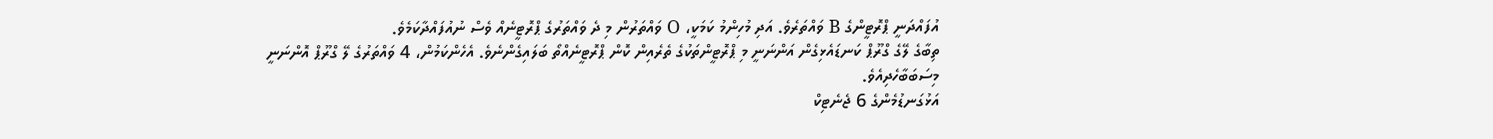އުފައްދަނީ ޕްރޮޓީންގެ B ވައްތަރެވެ. އަދި މުހިންމު ކަމަކީ، O ވައްތަރުން މި ދެ ވައްތަރުގެ ޕްރޮޓީނެއް ވެސް ނުއުފައްދާކަމެވެ.
ތިބާގެ ލޭގެ ގްރޫޕް ކަނޑައެޅިގެން އަންނަނީ މި ޕްރޮޓީންތަކުގެ ތެރެއިން ކޮން ޕްރޮޓީނެއްތޯ ބަލައިގެންނެވެ. އެހެންކަމުން، 4 ވައްތަރުގެ ލޭ ގްރޫޕް އޮންނަނީ މިސަބަބާހެދިއެވެ.
އަޅުގަނޑުމެންގެ 6 ޖެނެޓިކް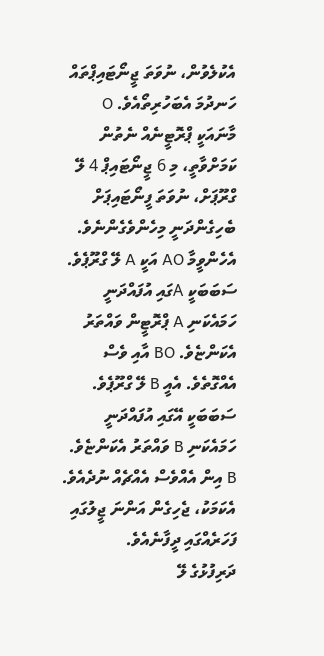އެކުލެވުން، ނުވަތަ ޖީނޯޓައިޕްތައް ހަނދުމަ އެބަހުރިތޯއެވެ. O މާނައަކީ ޕްރޮޓީނެއް ނެތުން ކަމަށްވާތީ، މި 6 ޖީނޯޓައިޕް 4 ލޭ ގްރޫޕަށް، ނުވަތަ ފީނޯޓައިޕަށް ބެހިގެންދަނީ މިހެންވެގެންނެވެ.
އެހެންވީމާ AO އަކީ A ލޭ ގްރޫޕެވެ. ސަބަބަކީ Aގައި އުފައްދަނީ ހަމައެކަނި A ޕްރޮޓީން ވައްތަރު އެކަންޏެވެ. BO އާއި ވެސް އެއްގޮތެވެ. އެއީ B ލޭ ގްރޫޕެވެ. ސަބަބަކީ އޭގައި އުފައްދަނީ ހަމައެކަނި B ވައްތަރު އެކަންޏެވެ. B އިން އެއްވެސް އެއްޗެއް ނުދެއެވެ. އެކަމަކު، ޖެހިގެން އަންނަ ޖީލުގައި ފަހަރެއްގައި ދީފާނެއެވެ.
ދަރިފުޅުގެ ލޭ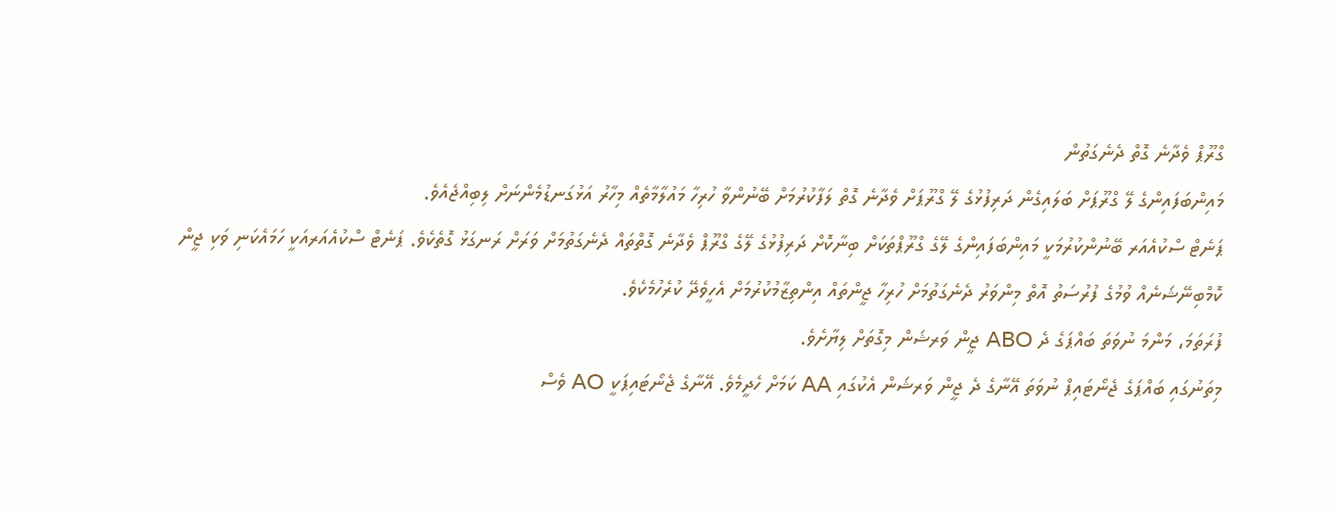ގްރޫޕް ވެދާނެ ގޮތް ދެނެގަތުން
މައިންބަފައިންގެ ލޭ ގްރޫޕަށް ބަލައިގެން ދަރިފުޅުގެ ލޭ ގްރޫޕަށް ވެދާނެ ގޮތް ލަފާކުރުމަށް ބޭނުންވާ ހުރިހާ މައުލާމާތެއް މިހާރު އަޅުގަނޑުމެންނަށް ލިބިއްޖެއެވެ.
ޕަނެޓް ސްކުއެއަރ ބޭނުންކުރުމަކީ މައިންބަފައިންގެ ލޭގެ ގްރޫޕްތަކަށް ބިނާކޮށް ދަރިފުޅުގެ ލޭގެ ގްރޫޕް ވެދާނެ ގޮތްތައް ދެނެގަތުމަށް ވަރަށް ރަނގަޅު ގޮތެކެވެ. ޕަނެޓް ސްކުއެއަރއަކީ ހަމައެކަނި ވަކި ޖީން ކޮމްބިނޭޝަނެއް ވުމުގެ ފުރުސަތު އޮތް މިންވަރު ދެނެގަތުމަށް ހުރިހާ ޖީންތައް އިންތިޒާމުކުރުމަށް އެހީވެދޭ ކުރެހުމެކެވެ.
ފުރަތަމަ، މަންމަ ނުވަތަ ބައްޕަގެ ދެ ABO ޖީން ވަރޝަން މިގޮތަށް ލިޔާށެވެ.
މިތަނުގައި ބައްޕަގެ ޖެނޯޓައިޕް ނުވަތަ އޭނާގެ ދެ ޖީން ވަރޝަން އެކުގައި AA ކަމަށް ހެދީމެވެ. އޭނާގެ ޖެނޯޓައިޕަކީ AO ވެސް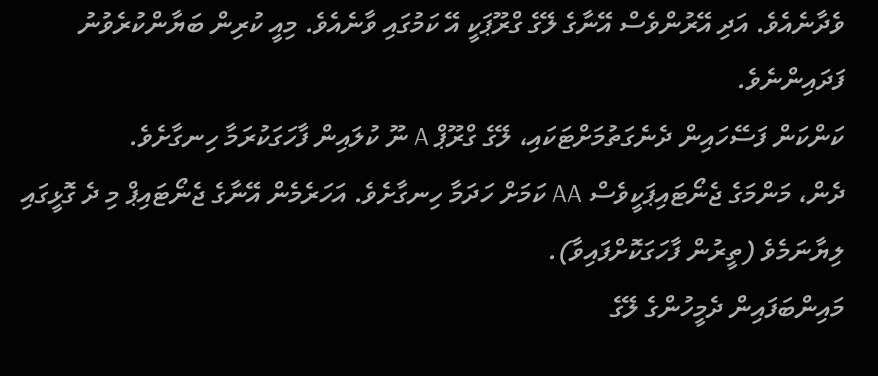ވެދާނެއެވެ. އަދި އޭރުންވެސް އޭނާގެ ލޭގެ ގްރޫޕަކީ އޭ ކަމުގައި ވާނެއެވެ. މިއީ ކުރިން ބަޔާންކުރެވުނު ފަދައިންނެވެ.
ކަންކަން ފަސޭހައިން ދެނެގަތުމަށްޓަކައި، ލޭގެ ގްރޫޕް A ނޫ ކުލައިން ފާހަގަކުރަމާ ހިނގާށެވެ.
ދެން، މަންމަގެ ޖެނޯޓައިޕަކީވެސް AA ކަމަށް ހަދަމާ ހިނގާށެވެ. އަހަރެމެން އޭނާގެ ޖެނޯޓައިޕް މި ދެ ގޮޅީގައި ލިޔާނަމެވެ (ތީރުން ފާހަގަކޮށްފައިވާ).
މައިންބަފައިން ދެމީހުންގެ ލޭގެ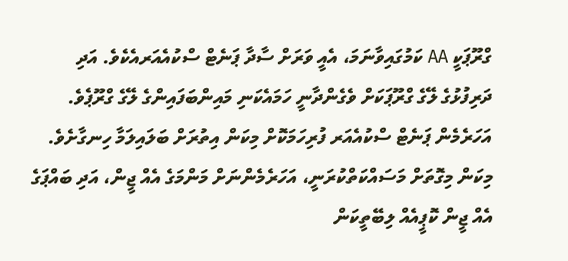ގްރޫޕަކީ AA ކަމުގައިވާނަމަ، އެއީ ވަރަށް ސާދާ ޕަނެޓް ސްކުއެއަރއެކެވެ. އަދި ދަރިފުޅުގެ ލޭގެ ގްރޫޕަކަށް ވެގެންދާނީ ހަމައެކަނި މައިންބަފައިންގެ ލޭގެ ގްރޫޕެވެ. އަހަރެމެން ޕަނެޓް ސްކުއެއަރ ފުރިހަމަކޮށް މިކަން އިތުރަށް ބަލައިލަމާ ހިނގާށެވެ.
މިކަން މިގޮތަށް މަސައްކަތްކުރަނީ، އަހަރެމެންނަށް މަންމަގެ އެއް ޖީން، އަދި ބައްޕަގެ އެއް ޖީން ކޮޕީއެއް ލިބޭތީކަން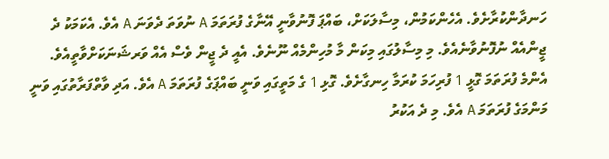ހަނދާންކުރާށެވެ. އެހެންކަމުން، މިސާލަކަށް، ބައްޕަ ފޮނުވާނީ އޭނާގެ ފުރަތަމަ A ނުވަތަ ދެވަނަ A އެވެ. އެކަމަކު ދެ ޖީންއެއް ނުފޮނުވާނެއެވެ. މި މިސާލުގައި މިކަން މާ މުހިންމެއް ނޫނެވެ. އެއީ ދެ ޖީން ވެސް އެއް ވަރޝަނަކަށްވާތީއެވެ.
އެންމެ ފުރަތަމަ ގޮޅީ 1 ފުރިހަމަ ކުރަމާ ހިނގާށެވެ. ގޮޅި 1 ގެ މަތީގައި ވަނީ ބައްޕަގެ ފުރަތަމަ A އެވެ. އަދި ވާތްފަރާތުގައި ވަނީ މަންމަގެ ފުރަތަމަ A އެވެ. މި ދެ އަކުރު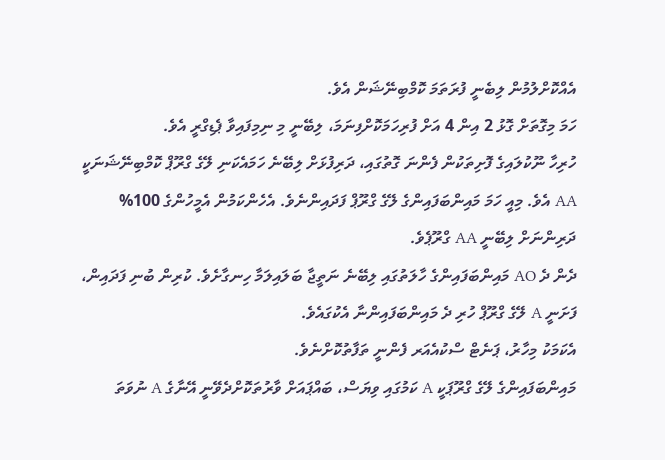އެއްކޮށްލުމުން ލިބެނީ ފުރަތަމަ ކޮމްބިނޭޝަން އެވެ.
ހަމަ މިގޮތަށް ގޮޅު 2 އިން 4 އަށް ފުރިހަމަކޮށްފިނަމަ، ލިބޭނީ މި ނިމިފައިވާ ޕެޑިގްރީ އެވެ.
ހުރިހާ ނޫކުލައިގެ ފޮށިތަކުން ފެންނަ ގޮތުގައި، ދަރިފުޅަށް ލިބޭނެ ހަމައެކަނި ލޭގެ ގްރޫޕް ކޮމްބިނޭޝަނަކީ AA އެވެ. މިއީ ހަމަ މައިންބަފައިންގެ ލޭގެ ގްރޫޕް ފަދައިންނެވެ. އެހެންކަމުން އެމީހުންގެ 100% ދަރިންނަށް ލިބޭނީ AA ގްރޫޕެވެ.
ދެން ދެ AO މައިންބަފައިންގެ ހާލަތުގައި ލިބޭނެ ނަތީޖާ ބަލައިލަމާ ހިނގާށެވެ. ކުރިން ބުނި ފަދައިން، ފަށަނީ A ލޭގެ ގްރޫޕް ހުރި ދެ މައިންބަފައިންނާ އެކުގައެވެ.
އެކަމަކު މިހާރު، ޕަނެޓް ސްކުއެއަރ ފެންނީ ތަފާތުކޮށްނެވެ.
މައިންބަފައިންގެ ލޭގެ ގްރޫޕަކީ A ކަމުގައި ވިޔަސް، ބައްޕައަށް ވާރުތަކޮށްދެވޭނީ އޭނާގެ A ނުވަތަ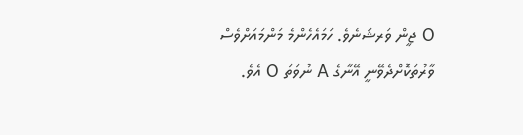O ޖީން ވަރޝަނެވެ. ހަމައެހެންމެ މަންމައަށްވެސް ވާރުތަކޮށްދެވޭނީ އޭނާގެ A ނުވަތަ O އެވެ.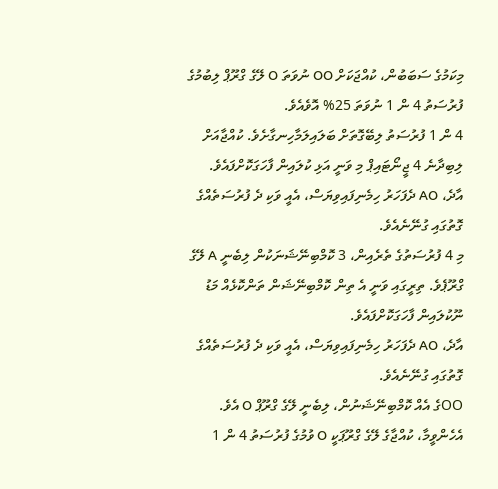މިކަމުގެ ސަބަބުން، ކުއްޖަކަށް OO ނުވަތަ O ލޭގެ ގްރޫޕް ލިބުމުގެ ފުރުސަތު 4 ން 1 ނުވަތަ 25% އޮވެއެވެ.
4 ން 1 ފުރުސަތު ލިބޭގޮތަށް ބަލައިލަމާހިނގާށެވެ. ކުއްޖާއަށް ލިބިދާނެ 4 ޖީނޯޓައިޕް މި ވަނީ އަޅި ކުލައިން ފާހަގަކޮށްފައެވެ.
އާދެ، AO ދެފަހަރު ހިމެނިފައިވިޔަސް، އެއީ ވަކި ދެ ފުރުސަތެއްގެ ގޮތުގައި ގުނޭނެއެވެ.
މި 4 ފުރުސަތުގެ ތެރެއިން، 3 ކޮމްބިނޭޝަނަކުން ލިބެނީ A ލޭގެ ގްރޫޕެވެ. ތިރީގައި ވަނީ އެ ތިން ކޮމްބިނޭޝަން ތަންކޮޅެއް މަޑު ނޫކުލައިން ފާހަގަކޮށްފައެވެ.
އާދެ، AO ދެފަހަރު ހިމެނިފައިވިޔަސް، އެއީ ވަކި ދެ ފުރުސަތެއްގެ ގޮތުގައި ގުނޭނެއެވެ.
OOގެ އެއް ކޮމްބިނޭޝަނުން، ލިބެނީ ލޭގެ ގްރޫޕް O އެވެ.
އެހެންވީމާ، ކުއްޖާގެ ލޭގެ ގްރޫޕަކީ O ވުމުގެ ފުރުސަތު 4 ން 1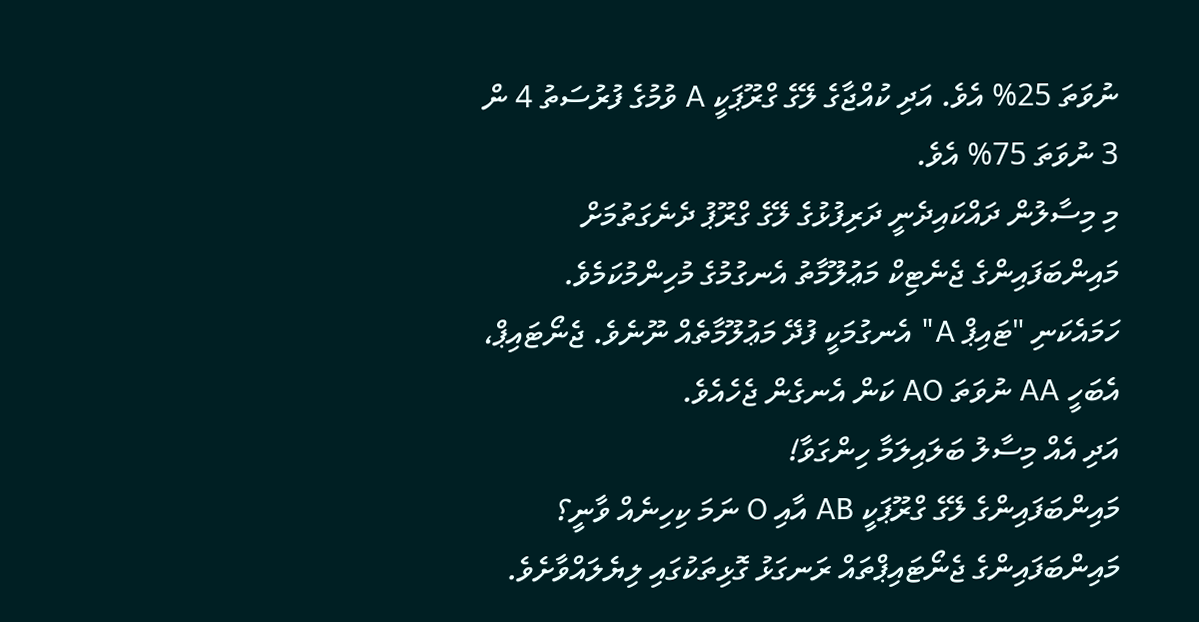ނުވަތަ 25% އެވެ. އަދި ކުއްޖާގެ ލޭގެ ގްރޫޕަކީ A ވުމުގެ ފުރުސަތު 4 ން 3 ނުވަތަ 75% އެވެ.
މި މިސާލުން ދައްކައިދެނީ ދަރިފުޅުގެ ލޭގެ ގްރޫޕު ދެނެގަތުމަށް މައިންބަފައިންގެ ޖެނެޓިކް މަޢުލޫމާތު އެނގުމުގެ މުހިންމުކަމެވެ. ހަމައެކަނި "ޓައިޕް A" އެނގުމަކީ ފުދޭ މަޢުލޫމާތެއް ނޫނެވެ. ޖެނޯޓައިޕް، އެބަހީ AA ނުވަތަ AO ކަން އެނގެން ޖެހެއެވެ.
އަދި އެއް މިސާލު ބަލައިލަމާ ހިންގަވާ!
މައިންބަފައިންގެ ލޭގެ ގްރޫޕަކީ AB އާއި O ނަމަ ކިހިނެއް ވާނީ؟ މައިންބަފައިންގެ ޖެނޯޓައިޕްތައް ރަނގަޅު ގޮޅިތަކުގައި ލިޔެލައްވާށެވެ.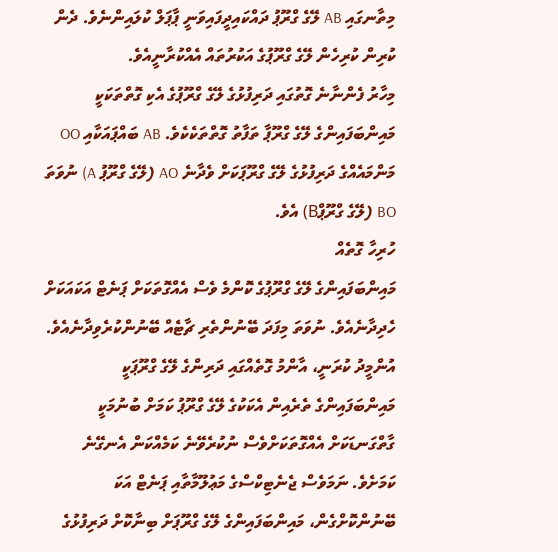މިތާނގައި AB ލޭގެ ގްރޫޕު ދައްކައިދީފައިވަނީ ޕާޕަލް ކުލައިންނެވެ. ދެން ކުރިން ކުރިހެން ލޭގެ ގްރޫޕުގެ އަކުރުތައް އެއްކުރާނީއެވެ.
މިހާރު ފެންނާނެ ގޮތުގައި ދަރިފުޅުގެ ލޭގެ ގްރޫޕުގެ އެކި ގޮތްތަކަކީ މައިންބަފައިންގެ ލޭގެ ގްރޫޕާ ތަފާތު ގޮތްތަކެކެވެ. AB ބައްޕައަކާއި OO މަންމައެއްގެ ދަރިފުޅުގެ ލޭގެ ގްރޫޕަކަށް ވެދާނެ AO (ލޭގެ ގްރޫޕު A) ނުވަތަ BO (ލޭގެ ގްރޫޕްB) އެވެ.
ހުރިހާ ގޮތެއް
މައިންބަފައިންގެ ލޭގެ ގްރޫޕުގެ ކޮންމެ ވެސް އެއްގޮތަކަށް ޕަނެޓް އަކައަކަށް ހެދިދާނެއެވެ. ނުވަތަ މިފަދަ ބޭނުންތެރި ޗާޓެއް ބޭނުންކުރެވިދާނެއެވެ.
އުންމީދު ކުރަނީ، އާންމު ގޮތެއްގައި ދަރިންގެ ލޭގެ ގްރޫޕަކީ މައިންބަފައިންގެ ތެރެއިން އެކަކުގެ ލޭގެ ގްރޫޕު ކަމަށް ބުނުމަކީ ގާތްގަނޑަކަށް އެއްގޮތަކަށްވެސް ނުކުރެވޭނެ ކަމެއްކަން އެނގޭނެ ކަމަށެވެ. ނަމަވެސް ޖެނެޓިކްސްގެ މަޢުލޫމާތާއި ޕަނެޓް އަކަ ބޭނުންކޮށްގެން، މައިންބަފައިންގެ ލޭގެ ގްރޫޕަށް ބިނާކޮށް ދަރިފުޅުގެ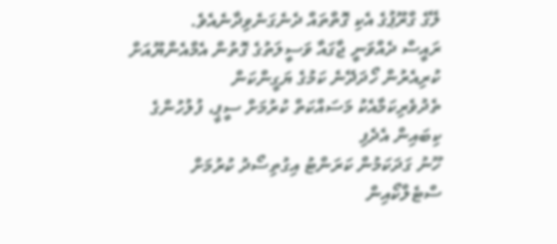ލޭގެ ގްރޫޕުގެ އެކި ގޮތްތައް ދެނެގަނެވިދާނެއެވެ.
ރައީސް ދެއްވަނީ ޖާގައާ ވަސީލަތުގެ ގޮތުން އެމްއެންޔޫއަށް ކުރިއެރުން ހޯދަދޭނެ ކަމުގެ ޔަގީންކަން
ތެދުވެރިކަމާއެކު މަސައްކަތް ކުރުމަށް ސީޕީ، ފުލުހުންގެ ކިބައިން އެދެފި
ހޫނު ގަދަކަމުން ކަރަންޓު އިގުތިސޯދު ކުރުމަށް ސްޓެލްކޯއިން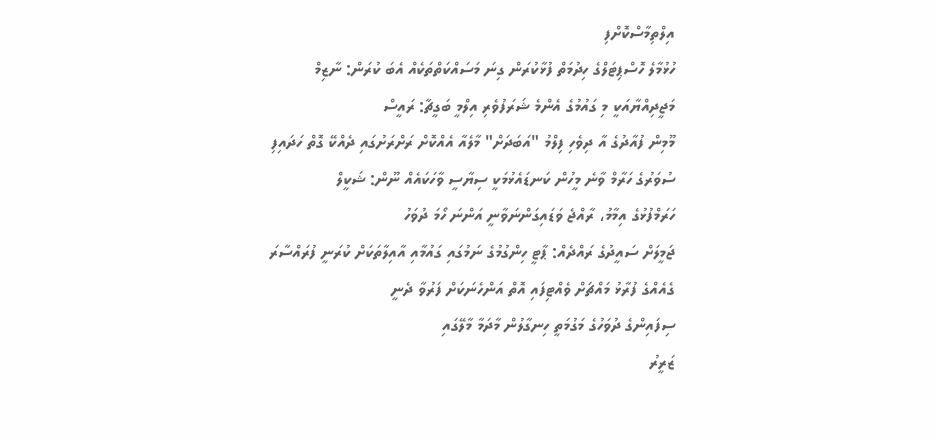އިލްތިމާސްކޮށްފި
ހުޅުމާލެ ހޮސްޕިޓަލްގެ ހިދުމަތް ފުޅާކުރަން ގިނަ މަސައްކަތްތަކެއް އެބަ ކުރަން: ނާޒިމް
މަޖީދިއްޔާއަކީ މި ގައުމުގެ އެންމެ ޝަރަފުވެރި އިލްމީ ބަގީޗާ: ރައީސް
މޫމިން ފުއާދުގެ އާ ދިވެހި ފިލްމު "އަބަދަށް" މާލެއާ އެއްކޮށް ރަށްރަށުގައި ދެއްކޭ ގޮތް ހަދައިފި
ސުވަރުގެ ހަރާމް ވާނެ މީހުން ކަނޑައެޅުމަކީ ސިޔާސީ ވާހަކައެއް ނޫން: ޝަކީލް
ހަރަމްފުޅުގެ އިމާމު، ރާއްޖެ ވަޑައިގަންނަވާނީ އަންނަ ހޯމަ ދުވަހު
ޖަމީލަށް ސައީދުގެ ރައްދެއް: ޕާޓީ ހިންގުމުގެ ނަމުގައި ގައުމާއި އާއިލާތަކަށް ކުރަނީ ފުރައްސާރަ
ގެއެއްގެ ފުރާޅު މައްޗަށް ވެއްޓިފައި އޮތް އަންހެނަކަށް ފަރުވާ ދެނީ
ސިފައިންގެ ދުވަހުގެ މަގުމަތީ ހިނގާލުން މާދަމާ މާލޭގައި
ޒަރީރު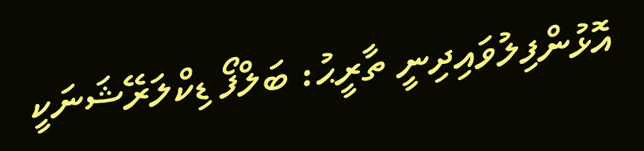އޮޅުންފިލުވައިދިނީ ތާރީޙު: ބަލްފޯ ޑިކްލަރޭޝަނަކީ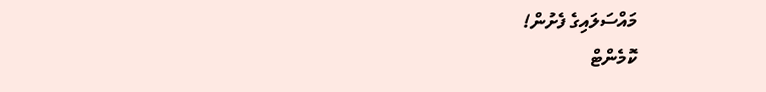މައްސަލައިގެ ފެށުން!
ކޮމެންޓް